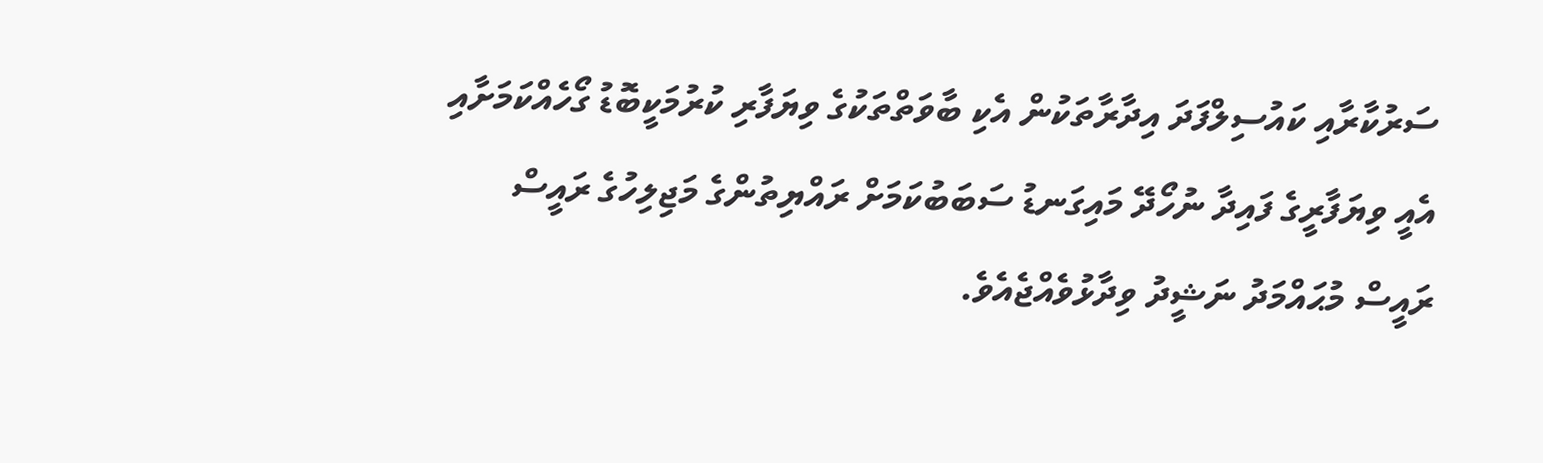ސަރުކާރާއި ކައުސިލްފަދަ އިދާރާތަކުން އެކި ބާވަތްތަކުގެ ވިޔަފާރި ކުރުމަކީބޮޑު ގޯހެއްކަމަށާއި އެއީ ވިޔަފާރީގެ ފައިދާ ނުހޯދޭ މައިގަނޑު ސަބަބުކަމަށް ރައްޔިތުންގެ މަޖިލިހުގެ ރައީސް ރައީސް މުޙައްމަދު ނަޝީދު ވިދާޅުވެއްޖެއެވެ.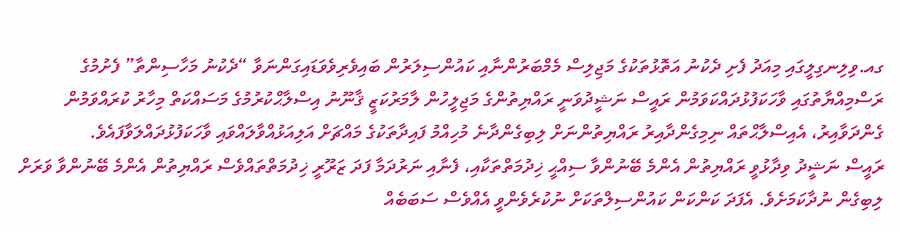ގއ.ވިލިނގިލީގައި މިއަދު ފެށި ދެކުނު އަތޮޅުތަކުގެ މަޖިލިސް މެމްބަރުންނާއި ކައުންސިލަރުން ބައިވެރިވެވަޑައިގަންނަވާ “ދެކުނު މަހާސިންތާ” ފެށުމުގެ ރަސްމިއްޔާތުގައި ވާހަކަފުޅުދައްކަވަމުން ރައީސް ނަޝީދުވަނީ ރައްޔިތުންގެ މަޖިލީހުން ލާމަރުކަޒީ ޤާނޫނު އިސްލާޙްކުރުމުގެ މަސައްކަތް މިހާރު ކުރައްވަމުން ގެންދަވާއިރު، އެއިސްލާޙްތައް ނިމިގެންދާއިރު ރައްޔިތުންނަށް ލިބިގެންދާނެ މުހިއްމު ފައިދާތަކުގެ މައްޗަށް އަލިއަޅުއްވާލައްވައި ވާހަކަފުޅުދައްލަވާފައެވެ.
ރައީސް ނަޝީދު ވިދާޅުވީ ރައްޔިތުން އެންމެ ބޭނުންވާ ސިއްޙީ ޚިދުމަތްތަކާއި، ފެނާއި ނަރުދަމާ ފަދަ ޒަރޫރީ ޚިދުމަތްތައްވެސް ރައްޔިތުން އެންމެ ބޭނުންވާ ވަރަށް ލިބިގެން ނުދާކަމަށެވެ. އެފަދަ ކަންކަން ކައުންސިލްތަކަށް ނުކުރެވެންވީ އެއްވެސް ސަބަބެއް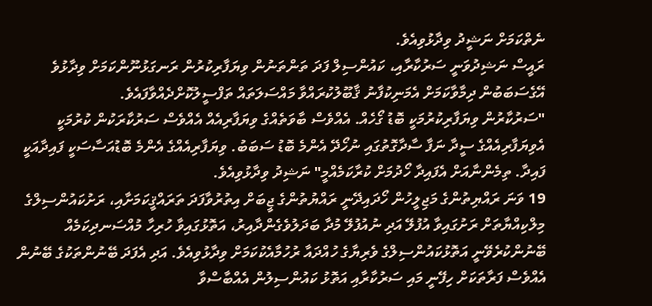ނެތްކަމަށް ނަޝީދު ވިދާޅުވިއެވެ.
ރައީސް ނަޝިދުވަނީ ސަރުކާރާއި، ކައުންސިލް ފަދަ ތަންތަނުން ވިޔަފާރިކުރުން ރަނގަޅުނޫންކަމަށް ވިދާޅުވެ އޭގެސަބަބުން ދިމާވާކަމަށް އެމަނިކުފާނު ޤާބޫލުކުރައްވާ މައްސަލަތައް ތަފްސީލުކޮށްދެއްވާފައެވެ.
"ސަރުކާރުން ވިޔަފާރިކުރުމަކީ ބޮޑު ގޯހެއް. އެއްވެސް ބާވަތެއްގެ ވިޔަފާރިއެއް އެއްވެސް ސަރުކާރަކުން ކުރުމަކީ އެވިޔަފާރިއެއްގެ ސީދާ ނަފާ ސާދާގޮތުގައި ނުހޯދޭ އެންމެ ބޮޑު ސަބަބު. ވިޔަފާރިއެއްގެ އެންމެ ބޮޑުއަސާސަކީ ފައިދާއަކީ ފައިދާ. ތިމެންނާއަށް އެފައިދާ ހޯދުމަށް ކުރާކަމެއްމީ" ނަޝިދު ވިދާޅުވިއެވެ.
19 ވަނަ ރައްޔިތުންގެ މަޖިލީހުން ހޯދައިދޭނީ ރައްޔުތުންގެ ޖީބަށް އިތުރުވާފަދަ ތަރައްޤީކަމަށާއި، ރަށުކައުންސިލްގެ މިލްކިއްޔާތަށް ރަށުގައިވާ އުފުލޭ އަދި ނުއުފުލޭ މުދާ ބަދަލުވެގެންދާއިރު، އަތޮޅުގައިވާ ހުރިހާ މުއްސަނދިކަމެއް ބޭނުންކުރެވޭނީ އަތޮޅުކައުންސިލްގެ ވެރިޔާގެ ހުއްދައާ ރުހުމާއެކުކަމަށް ވިދާޅުވިއެވެ. އަދި އެފަދަ ބޭނުންތަކުގެ ބޭނުން އެއްވެސް ފަރާތަކަށް ހިފޭނީ މައި ސަރުކާރާއި އަތޮޅު ކައުންސިލުން އެއްބާސްވާ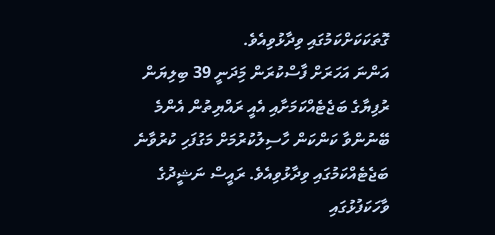ގޮތަކަކަށްކަމުގައި ވިދާޅުވިއެވެ.
އަންނަ އަހަރަށް ފާސްކުރަން މިަދަނީ 39 ބިލިޔަން ރުފިޔާގެ ބަޖެޓެއްކަމަށާއި އެއީ ރައްޔިތުން އެންމެ ބޭނުންވާ ކަންކަން ހާސިލުކުރުމަށް މަގުފަހި ކުރުވާނެ ބަޖެޓެއްކަމުގައި ވިދާޅުވިއެވެ. ރައީސް ނަޝީދުގެ ވާހަކަފުޅުގައި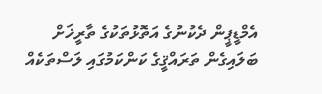އެމްޑީޕީން ދެކުނުގެ އަތޮޅުތަކުގެ ތާރީޚަށް ބަލައިގެން ތަރައްޤީގެ ކަންކަމުގައި ލަސްތަކެއް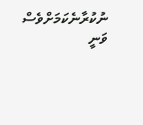ނުކުރާނެކަމަށްވެސް ވަނީ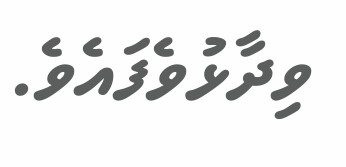ވިދާޅުވެފައެވެ.